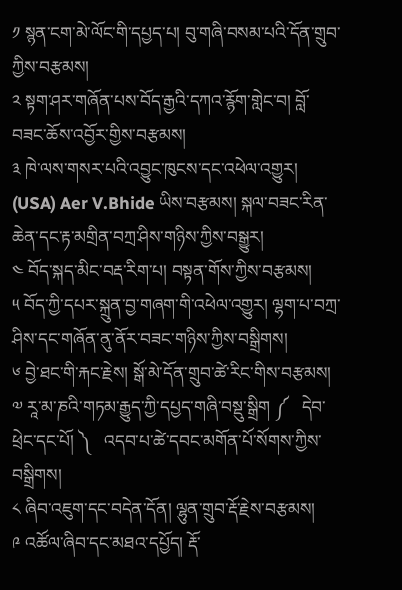༡ སྙན་ངག་མེ་ལོང་གི་དཔྱད་པ། བུ་གཞི་བསམ་པའི་དོན་གྲུབ་ཀྱིས་བརྩམས།
༢ སྟག་ཤར་གཞོན་པས་བོད་རྒྱའི་དཀའ་རྙོག་གླེང་བ། བློ་བཟང་ཆོས་འབྱོར་གྱིས་བརྩམས།
༣ ཁེ་ལས་གསར་པའི་འབྱུང་ཁུངས་དང་འཕེལ་འགྱུར། (USA) Aer V.Bhide ཡིས་བརྩམས། སྐལ་བཟང་རིན་ཆེན་དང་རྟ་མགྲིན་བཀྲ་ཤིས་གཉིས་ཀྱིས་བསྒྱུར།
༤ བོད་སྐད་མིང་བརྡ་རིག་པ། བསྟན་གོས་ཀྱིས་བརྩམས།
༥ བོད་ཀྱི་དཔར་སྐྲུན་བྱ་གཞག་གི་འཕེལ་འགྱུར། ལྷག་པ་བཀྲ་ཤིས་དང་གཞོན་ནུ་ནོར་བཟང་གཉིས་ཀྱིས་བསྒྲིགས།
༦ བྱེ་ཐང་གི་རྐང་རྗེས། སྒོ་མེ་དོན་གྲུབ་ཚེ་རིང་གིས་བརྩམས།
༧ རཱ་མ་ཎའི་གཏམ་རྒྱུད་ཀྱི་དཔྱད་གཞི་བསྡུ་སྒྲིག ༼   དེབ་ཕྲེང་དང་པོ། ༽   འདབ་པ་ཚེ་དབང་མགོན་པོ་སོགས་ཀྱིས་བསྒྲིགས།
༨ ཞིབ་འཇུག་དང་བདེན་དོན། ལྷུན་གྲུབ་རྡོ་རྗེས་བརྩམས།
༩ འཚོལ་ཞིབ་དང་མཐའ་དཔྱོད། རྡོ་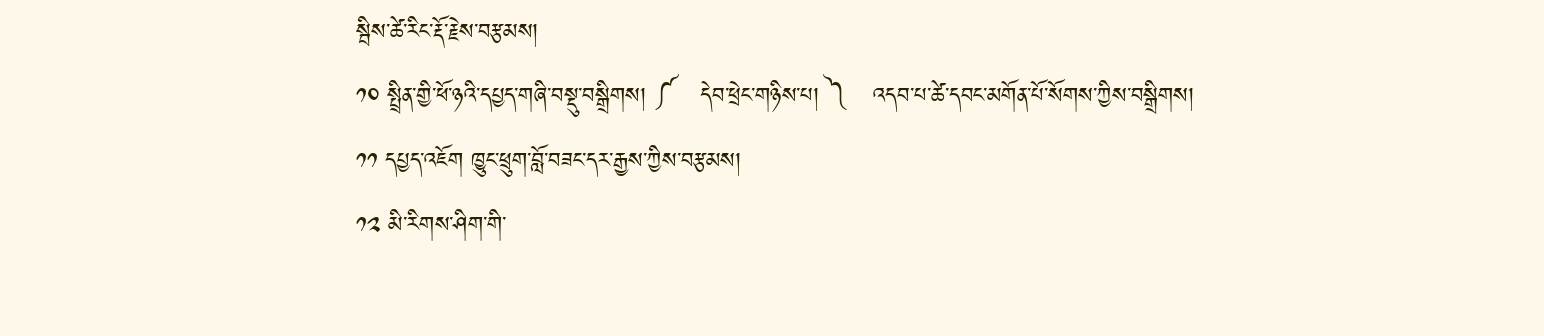སྦིས་ཚེ་རིང་རྡོ་རྗེས་བརྩམས།
༡༠ སྤྲིན་གྱི་ཕོ་ཉའི་དཔྱད་གཞི་བསྡུ་བསྒྲིགས། ༼   དེབ་ཕྲེང་གཉིས་པ། ༽   འདབ་པ་ཚེ་དབང་མགོན་པོ་སོགས་ཀྱིས་བསྒྲིགས།
༡༡ དཔྱད་འཇོག ཁྱུང་ཕྲུག་བློ་བཟང་དར་རྒྱས་ཀྱིས་བརྩམས།
༡༢ མི་རིགས་ཤིག་གི་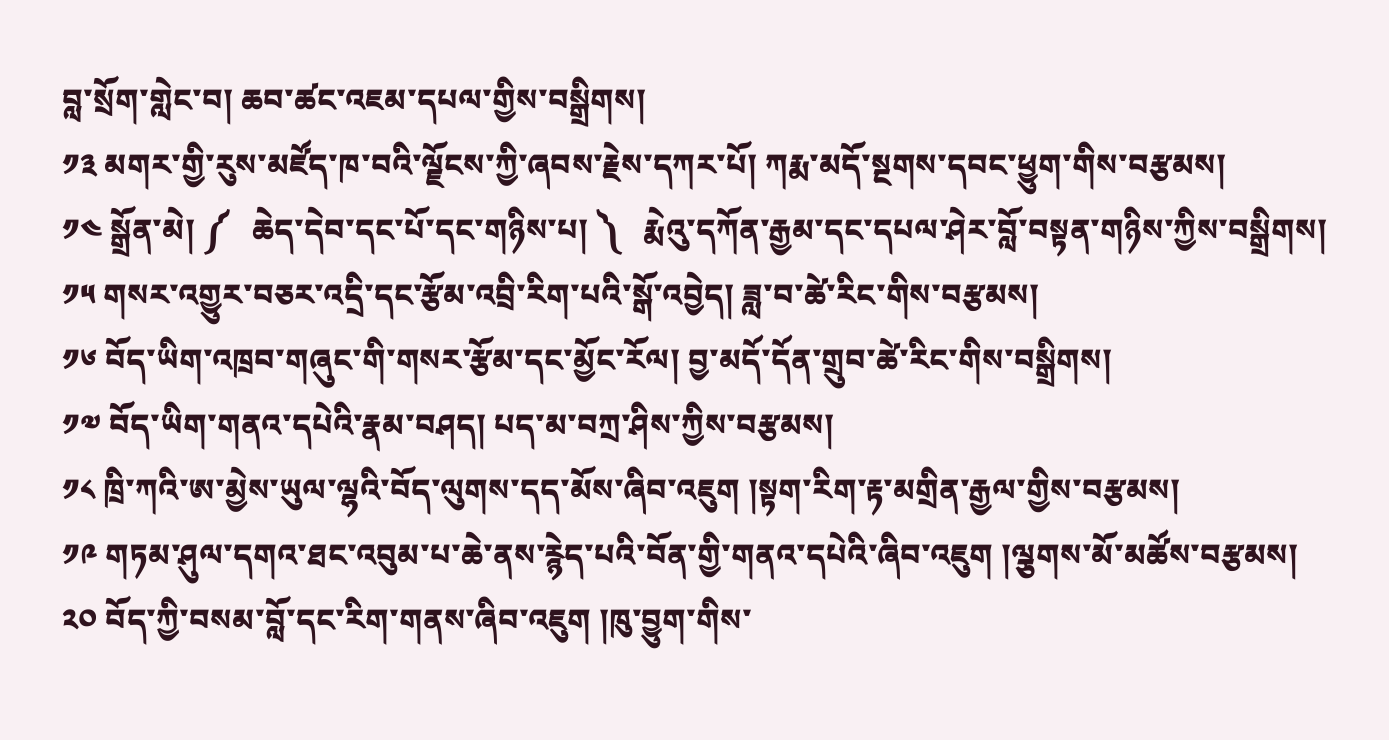བླ་སྲོག་གླེང་བ། ཆབ་ཚང་འཇམ་དཔལ་གྱིས་བསྒྲིགས།
༡༣ མགར་གྱི་རུས་མཛོད་ཁ་བའི་ལྗོངས་ཀྱི་ཞབས་རྗེས་དཀར་པོ། ཀརྨ་མདོ་སྔགས་དབང་ཕྱུག་གིས་བརྩམས།
༡༤ སྒྲོན་མེ། ༼   ཆེད་དེབ་དང་པོ་དང་གཉིས་པ། ༽   རྨེའུ་དཀོན་རྒྱམ་དང་དཔལ་ཤེར་བློ་བསྟན་གཉིས་ཀྱིས་བསྒྲིགས།
༡༥ གསར་འགྱུར་བཅར་འདྲི་དང་རྩོམ་འབྲི་རིག་པའི་སྒོ་འབྱེད། ཟླ་བ་ཚེ་རིང་གིས་བརྩམས།
༡༦ བོད་ཡིག་འཁྲབ་གཞུང་གི་གསར་རྩོམ་དང་མྱོང་རོལ། བྱ་མདོ་དོན་གྲུབ་ཚེ་རིང་གིས་བསྒྲིགས།
༡༧ བོད་ཡིག་གནའ་དཔེའི་རྣམ་བཤད། པད་མ་བཀྲ་ཤིས་ཀྱིས་བརྩམས།
༡༨ ཁྲི་ཀའི་ཨ་མྱེས་ཡུལ་ལྷའི་བོད་ལུགས་དད་མོས་ཞིབ་འཇུག །སྟག་རིག་རྟ་མགྲིན་རྒྱལ་གྱིས་བརྩམས།
༡༩ གཏམ་ཤུལ་དགའ་ཐང་འབུམ་པ་ཆེ་ནས་རྙེད་པའི་བོན་གྱི་གནའ་དཔེའི་ཞིབ་འཇུག །ལྕགས་མོ་མཚོས་བརྩམས།
༢༠ བོད་ཀྱི་བསམ་བློ་དང་རིག་གནས་ཞིབ་འཇུག །ཁུ་བྱུག་གིས་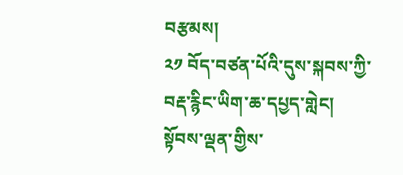བརྩམས།
༢༡ བོད་བཙན་པོའི་དུས་སྐབས་ཀྱི་བརྡ་རྙིང་ཡིག་ཆ་དཔྱད་གླེང། སྟོབས་ལྡན་གྱིས་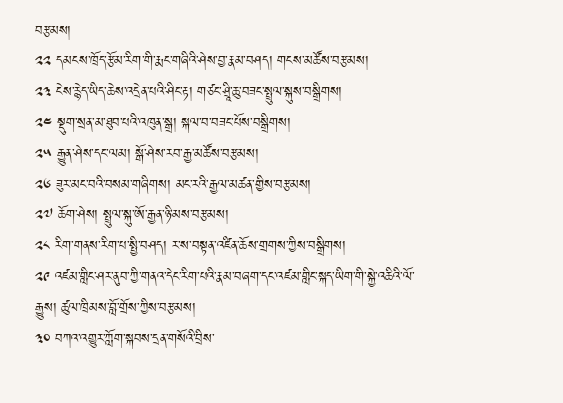བརྩམས།
༢༢ དམངས་ཁྲོད་རྩོམ་རིག་གི་རྨང་གཞིའི་ཤེས་བྱ་རྣམ་བཤད། གངས་མཚོས་བརྩམས།
༢༣ ངེས་རྙེད་ཡིད་ཆེས་འདྲེན་པའི་ཤིང་རྟ། གཙང་ཤྲཱི་ཆུ་བཟང་སྤྲུལ་སྐུས་བསྒྲིགས།
༢༤ སྡུག་སྲན་མ་ཐུབ་པའི་འཁུན་སྒྲ། སྐལ་བ་བཟང་པོས་བསྒྲིགས།
༢༥ རྒྱུན་ཤེས་དང་ལམ། སྒོ་ཤེས་རབ་རྒྱ་མཚོས་བརྩམས།
༢༦ ཟུར་མང་བའི་བསམ་གཞིགས། མང་རའི་རྒྱལ་མཚན་གྱིས་བརྩམས།
༢༧ ཆོག་ཤེས། སྤྲུལ་སྐུ་ཨོ་རྒྱན་ཉི་མས་བརྩམས།
༢༨ རིག་གནས་རིག་པ་སྤྱི་བཤད། ར་ས་བསྟན་འཛིན་ཆོས་གྲགས་ཀྱིས་བསྒྲིགས།
༢༩ འཛམ་གླིང་ཤར་ནུབ་ཀྱི་གནའ་དེང་རིག་པའི་རྣམ་བཞག་དང་འཛམ་གླིང་སྐད་ཡིག་གི་སྐྱེ་འཆིའི་ལོ་རྒྱུས། ཚུལ་ཁྲིམས་བློ་གྲོས་ཀྱིས་བརྩམས།
༣༠ བཀའ་འགྱུར་ཀློག་སྐབས་དྲན་གསོའི་བྲིས་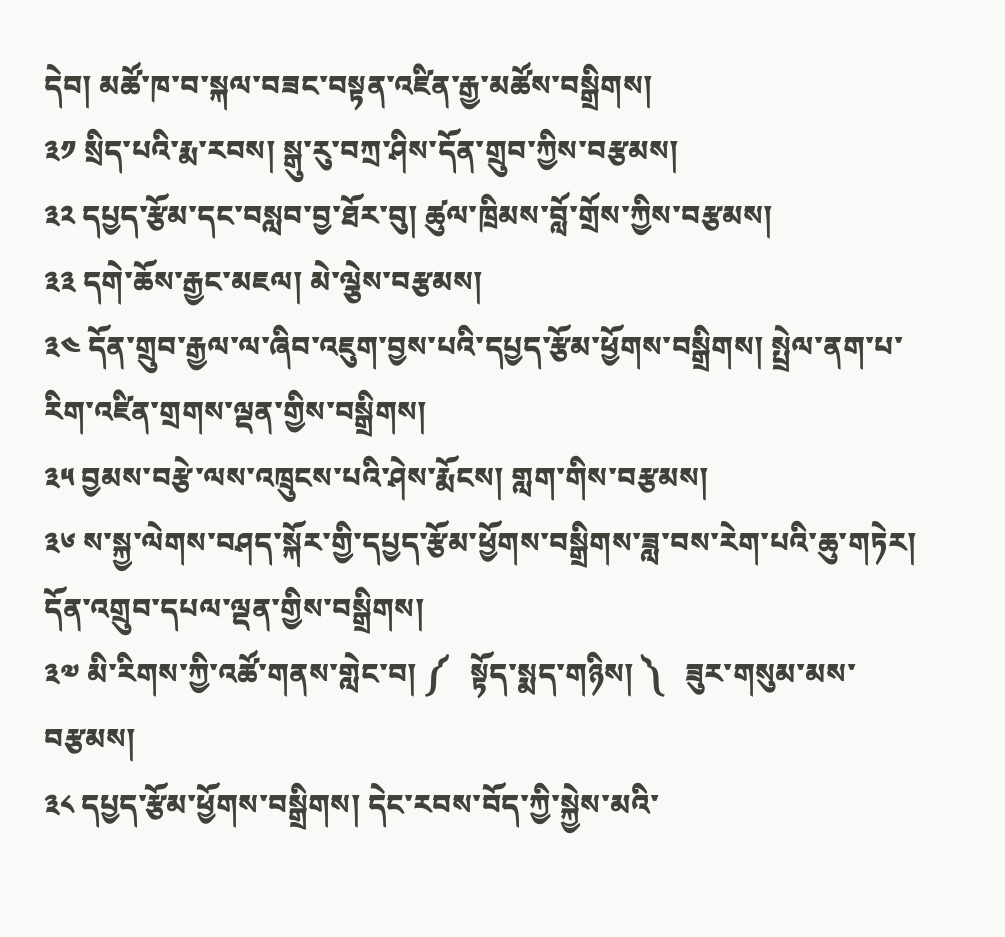དེབ། མཚོ་ཁ་བ་སྐལ་བཟང་བསྟན་འཛིན་རྒྱ་མཚོས་བསྒྲིགས།
༣༡ སྲིད་པའི་རྨ་རབས། སྒུ་རུ་བཀྲ་ཤིས་དོན་གྲུབ་ཀྱིས་བརྩམས།
༣༢ དཔྱད་རྩོམ་དང་བསླབ་བྱ་ཐོར་བུ། ཚུལ་ཁྲིམས་བློ་གྲོས་ཀྱིས་བརྩམས།
༣༣ དགེ་ཆོས་རྒྱང་མཇལ། མེ་ལྕེས་བརྩམས།
༣༤ དོན་གྲུབ་རྒྱལ་ལ་ཞིབ་འཇུག་བྱས་པའི་དཔྱད་རྩོམ་ཕྱོགས་བསྒྲིགས། སྤྲེལ་ནག་པ་རིག་འཛིན་གྲགས་ལྡན་གྱིས་བསྒྲིགས།
༣༥ བྱམས་བརྩེ་ལས་འཁྲུངས་པའི་ཤེས་རྨོངས། གླག་གིས་བརྩམས།
༣༦ ས་སྐྱ་ལེགས་བཤད་སྐོར་གྱི་དཔྱད་རྩོམ་ཕྱོགས་བསྒྲིགས་ཟླ་བས་རེག་པའི་ཆུ་གཏེར། དོན་འགྲུབ་དཔལ་ལྡན་གྱིས་བསྒྲིགས།
༣༧ མི་རིགས་ཀྱི་འཚོ་གནས་གླེང་བ། ༼   སྟོད་སྨད་གཉིས། ༽   ཟུར་གསུམ་མས་བརྩམས།
༣༨ དཔྱད་རྩོམ་ཕྱོགས་བསྒྲིགས། དེང་རབས་བོད་ཀྱི་སྐྱེས་མའི་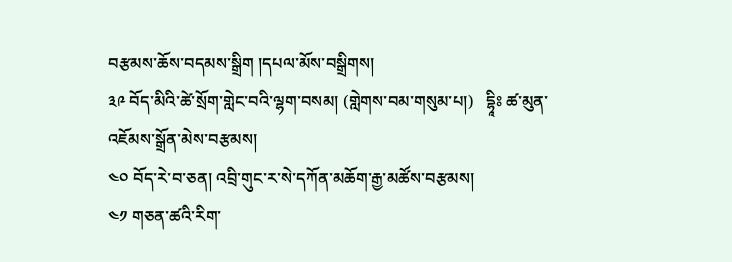བརྩམས་ཆོས་བདམས་སྒྲིག །དཔལ་མོས་བསྒྲིགས།
༣༩ བོད་མིའི་ཚེ་སྲོག་གླེང་བའི་ལྷག་བསམ། (གླེགས་བམ་གསུམ་པ།)   དྷཱིཿ ཚ་མུན་འཇོམས་སྒྲོན་མེས་བརྩམས།
༤༠ བོད་རེ་བ་ཅན། འབྲི་གུང་ར་སེ་དཀོན་མཆོག་རྒྱ་མཚོས་བརྩམས།
༤༡ གཅན་ཚའི་རིག་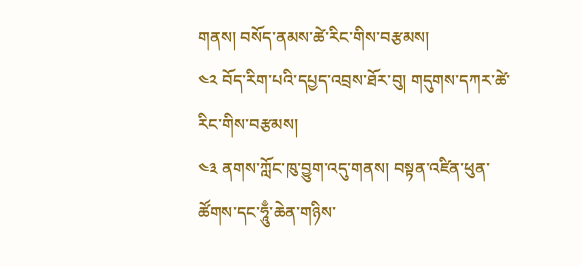གནས། བསོད་ནམས་ཚེ་རིང་གིས་བརྩམས།
༤༢ བོད་རིག་པའི་དཔྱད་འབྲས་ཐོར་བུ། གདུགས་དཀར་ཚེ་རིང་གིས་བརྩམས།
༤༣ ནགས་ཀློང་ཁུ་བྱུག་འདུ་གནས། བསྟན་འཛིན་ཕུན་ཚོགས་དང་ཧཱུྃ་ཆེན་གཉིས་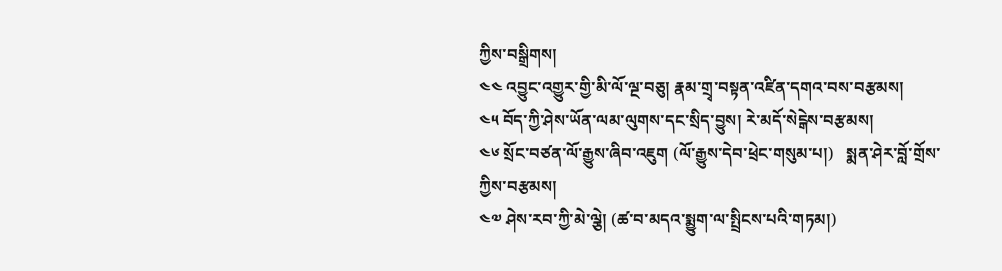ཀྱིས་བསྒྲིགས།
༤༤ འབྱུང་འགྱུར་གྱི་མི་ལོ་ལྔ་བཅུ། རྣམ་གྲྭ་བསྟན་འཛིན་དགའ་བས་བརྩམས།
༤༥ བོད་ཀྱི་ཤེས་ཡོན་ལམ་ལུགས་དང་སྲིད་བྱུས། རེ་མདོ་སེངྒེས་བརྩམས།
༤༦ སྲོང་བཙན་ལོ་རྒྱུས་ཞིབ་འཇུག (ལོ་རྒྱུས་དེབ་ཕྲེང་གསུམ་པ།)   སྨན་ཤེར་བློ་གྲོས་ཀྱིས་བརྩམས།
༤༧ ཤེས་རབ་ཀྱི་མེ་ལྕེ། (ཚ་བ་མདའ་སྨྱུག་ལ་སྤྲིངས་པའི་གཏམ།)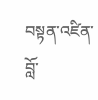བསྟན་འཛིན་བློ་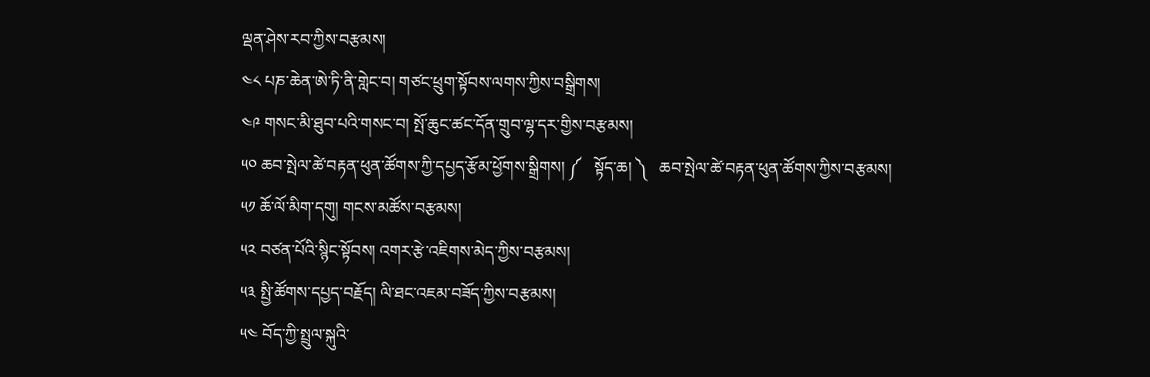ལྡན་ཤེས་རབ་ཀྱིས་བརྩམས།
༤༨ པཎ་ཆེན་ཨེ་ཏི་ནི་གླེང་བ། གཙང་ཕྲུག་སྟོབས་ལགས་ཀྱིས་བསྒྲིགས།
༤༩ གསང་མི་ཐུབ་པའི་གསང་བ། སྤོ་ཆུང་ཚང་དོན་གྲུབ་ལྷ་དར་གྱིས་བརྩམས།
༥༠ ཆབ་སྤེལ་ཚེ་བརྟན་ཕུན་ཚོགས་ཀྱི་དཔྱད་རྩོམ་ཕྱོགས་སྒྲིགས། ༼   སྟོད་ཆ། ༽   ཆབ་སྤེལ་ཚེ་བརྟན་ཕུན་ཚོགས་ཀྱིས་བརྩམས།
༥༡ ཆོ་ལོ་མིག་དགུ། གངས་མཚོས་བརྩམས།
༥༢ བཙན་པོའི་སྙིང་སྟོབས། འགར་རྩེ་འཇིགས་མེད་ཀྱིས་བརྩམས།
༥༣ སྤྱི་ཚོགས་དཔྱད་བརྗོད། ལི་ཐང་འཇམ་བཟོད་ཀྱིས་བརྩམས།
༥༤ བོད་ཀྱི་སྤྲུལ་སྐུའི་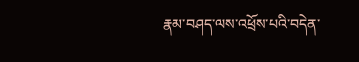རྣམ་བཤད་ལས་འཕྲོས་པའི་བདེན་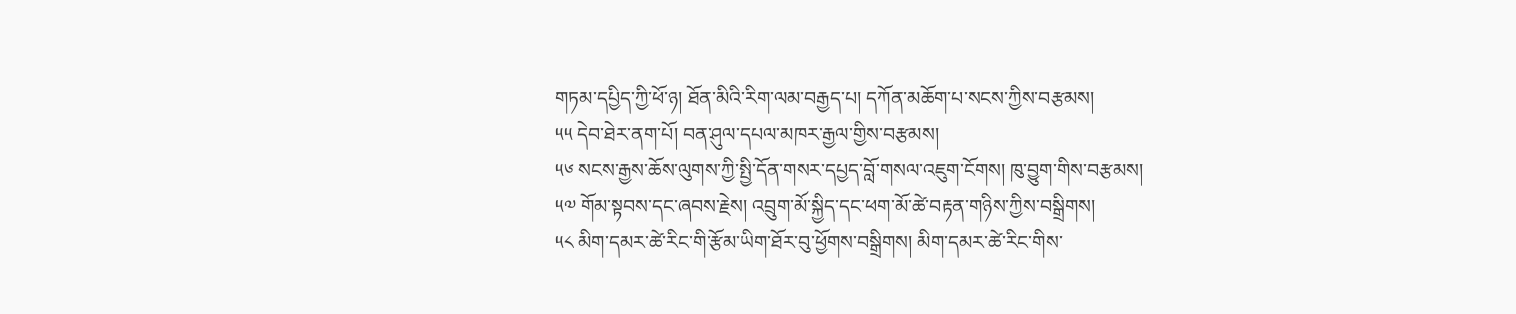གཏམ་དཔྱིད་ཀྱི་ཕོ་ཉ། ཐོན་མིའི་རིག་ལམ་བརྒྱད་པ། དཀོན་མཆོག་པ་སངས་ཀྱིས་བརྩམས།
༥༥ དེབ་ཐེར་ནག་པོ། བན་ཤུལ་དཔལ་མཁར་རྒྱལ་གྱིས་བརྩམས།
༥༦ སངས་རྒྱས་ཆོས་ལུགས་ཀྱི་སྤྱི་དོན་གསར་དཔྱད་བློ་གསལ་འཇུག་ངོགས། ཁུ་བྱུག་གིས་བརྩམས།
༥༧ གོམ་སྟབས་དང་ཞབས་རྗེས། འབྲུག་མོ་སྐྱིད་དང་ཕག་མོ་ཚེ་བརྟན་གཉིས་ཀྱིས་བསྒྲིགས།
༥༨ མིག་དམར་ཚེ་རིང་གི་རྩོམ་ཡིག་ཐོར་བུ་ཕྱོགས་བསྒྲིགས། མིག་དམར་ཚེ་རིང་གིས་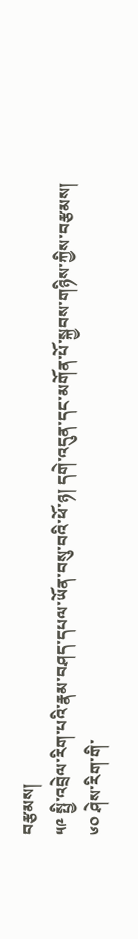བརྩམས།
༥༩ སྤྱི་འབྲེལ་རིག་པའི་རྣམ་བཤད་དཔལ་ཡོན་བསུ་བའི་ཕོ་ཉ། དགེ་འདུན་དང་མགོན་པོ་སྐྱབས་གཉིས་ཀྱིས་བརྩམས།
༦༠ ཤེས་རིག་གི་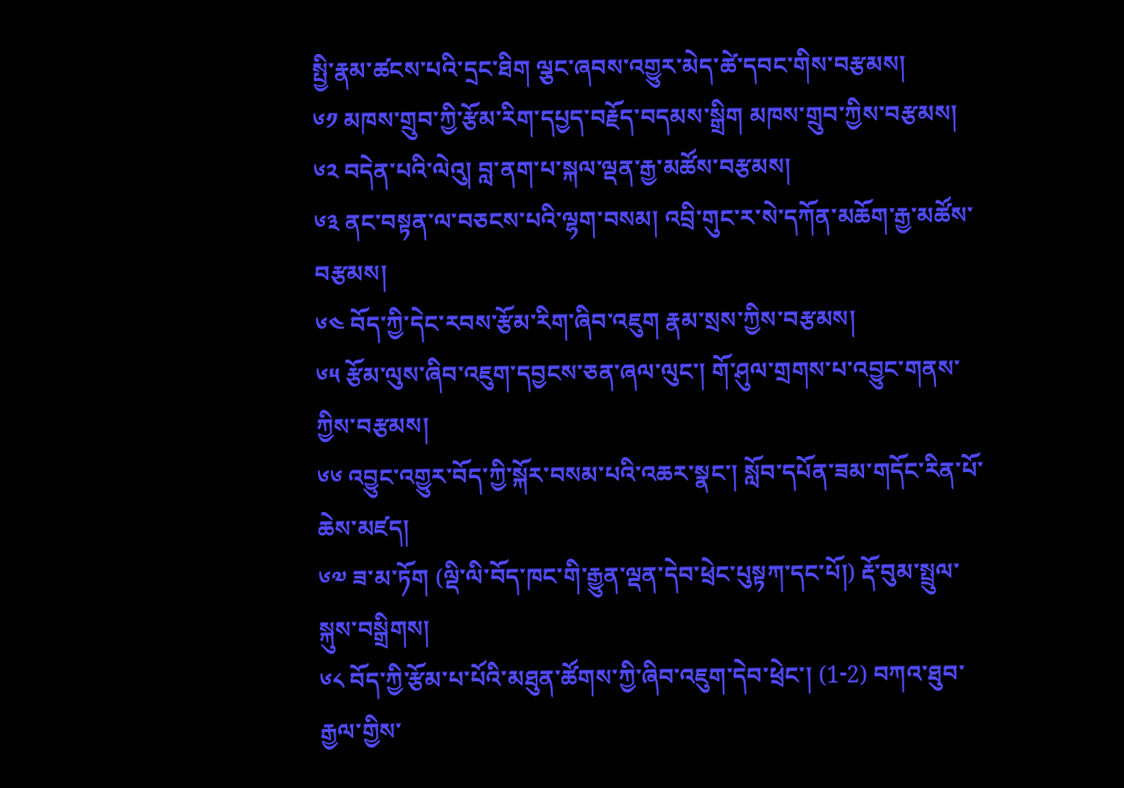སྤྱི་རྣམ་ཚངས་པའི་དྲང་ཐིག ལྕང་ཞབས་འགྱུར་མེད་ཚེ་དབང་གིས་བརྩམས།
༦༡ མཁས་གྲུབ་ཀྱི་རྩོམ་རིག་དཔྱད་བརྗོད་བདམས་སྒྲིག མཁས་གྲུབ་ཀྱིས་བརྩམས།
༦༢ བདེན་པའི་ལེའུ། བླ་ནག་པ་སྐལ་ལྡན་རྒྱ་མཚོས་བརྩམས།
༦༣ ནང་བསྟན་ལ་བཅངས་པའི་ལྷག་བསམ། འབྲི་གུང་ར་སེ་དཀོན་མཆོག་རྒྱ་མཚོས་བརྩམས།
༦༤ བོད་ཀྱི་དེང་རབས་རྩོམ་རིག་ཞིབ་འཇུག རྣམ་སྲས་ཀྱིས་བརྩམས།
༦༥ རྩོམ་ལུས་ཞིབ་འཇུག་དབྱངས་ཅན་ཞལ་ལུང་། གོ་ཤུལ་གྲགས་པ་འབྱུང་གནས་ཀྱིས་བརྩམས།
༦༦ འབྱུང་འགྱུར་བོད་ཀྱི་སྐོར་བསམ་པའི་འཆར་སྣང་། སློབ་དཔོན་ཟམ་གདོང་རིན་པོ་ཆེས་མཛད།
༦༧ ཟ་མ་ཏོག (ལྡི་ལི་བོད་ཁང་གི་རྒྱུན་ལྡན་དེབ་ཕྲེང་པུསྟཀ་དང་པོ།) རྡོ་བུམ་སྤྲུལ་སྐུས་བསྒྲིགས།
༦༨ བོད་ཀྱི་རྩོམ་པ་པོའི་མཐུན་ཚོགས་ཀྱི་ཞིབ་འཇུག་དེབ་ཕྲེང་། (1-2) བཀའ་ཐུབ་རྒྱལ་གྱིས་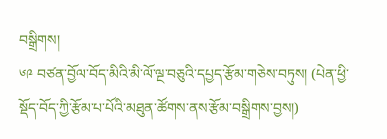བསྒྲིགས།
༦༩ བཙན་བྱོལ་བོད་མིའི་མི་ལོ་ལྔ་བཅུའི་དཔྱད་རྩོམ་གཅེས་བཏུས། (པེན་ཕྱི་སྡོད་བོད་ཀྱི་རྩོམ་པ་པོའི་མཐུན་ཚོགས་ནས་རྩོམ་བསྒྲིགས་བྱས།)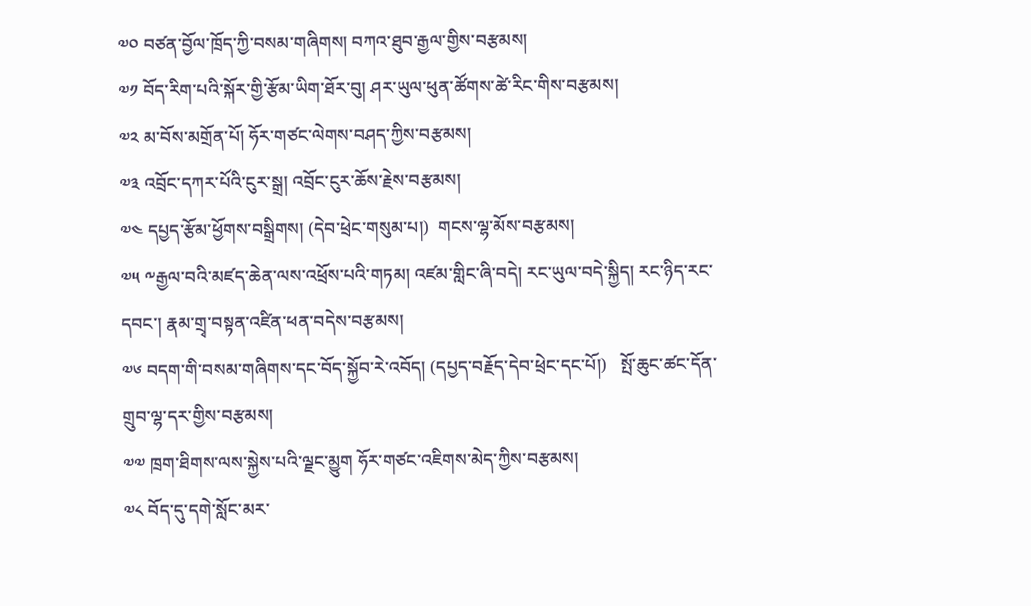༧༠ བཙན་བྱོལ་ཁྲོད་ཀྱི་བསམ་གཞིགས། བཀའ་ཐུབ་རྒྱལ་གྱིས་བརྩམས།
༧༡ བོད་རིག་པའི་སྐོར་གྱི་རྩོམ་ཡིག་ཐོར་བུ། ཤར་ཡུལ་ཕུན་ཚོགས་ཚེ་རིང་གིས་བརྩམས།
༧༢ མ་བོས་མགྲོན་པོ། ཧོར་གཙང་ལེགས་བཤད་ཀྱིས་བརྩམས།
༧༣ འབྲོང་དཀར་པོའི་ངུར་སྒྲ། འབྲོང་ངུར་ཆོས་རྗེས་བརྩམས།
༧༤ དཔྱད་རྩོམ་ཕྱོགས་བསྒྲིགས། (དེབ་ཕྲེང་གསུམ་པ།)  གངས་ལྷ་མོས་བརྩམས།
༧༥ ༸རྒྱལ་བའི་མཛད་ཆེན་ལས་འཕྲོས་པའི་གཏམ། འཛམ་གླིང་ཞི་བདེ། རང་ཡུལ་བདེ་སྐྱིད། རང་ཉིད་རང་དབང་། རྣམ་གྲྭ་བསྟན་འཛིན་ཕན་བདེས་བརྩམས།
༧༦ བདག་གི་བསམ་གཞིགས་དང་བོད་སྐྱོབ་རེ་འབོད། (དཔྱད་བརྗོད་དེབ་ཕྲེང་དང་པོ།)   སྤོ་ཆུང་ཚང་དོན་གྲུབ་ལྷ་དར་གྱིས་བརྩམས།
༧༧ ཁྲག་ཐིགས་ལས་སྐྱེས་པའི་ལྗང་མྱུག ཧོར་གཙང་འཇིགས་མེད་ཀྱིས་བརྩམས།
༧༨ བོད་དུ་དགེ་སློང་མར་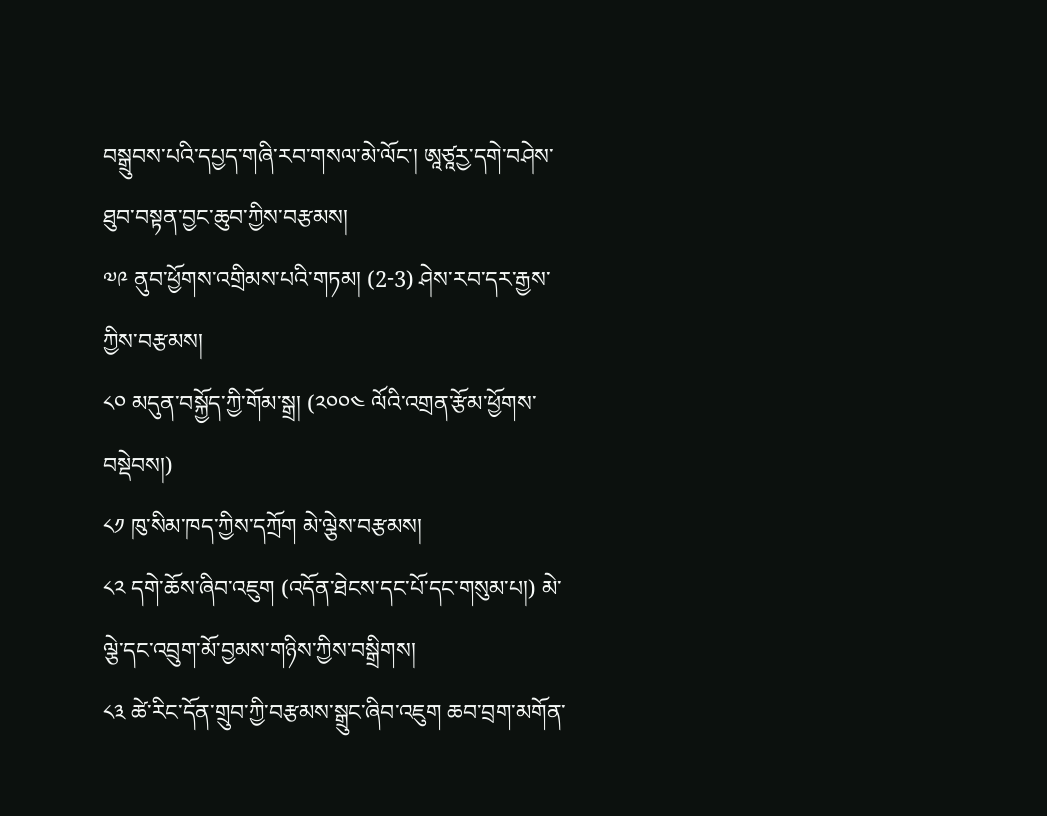བསྒྲུབས་པའི་དཔྱད་གཞི་རབ་གསལ་མེ་ལོང་། ཨཱཙཱརྱ་དགེ་བཤེས་ཐུབ་བསྟན་བྱང་ཆུབ་ཀྱིས་བརྩམས།
༧༩ ནུབ་ཕྱོགས་འགྲིམས་པའི་གཏམ། (2-3) ཤེས་རབ་དར་རྒྱས་ཀྱིས་བརྩམས།
༨༠ མདུན་བསྐྱོད་ཀྱི་གོམ་སྒྲ། (༢༠༠༤ ལོའི་འགྲན་རྩོམ་ཕྱོགས་བསྡེབས།)
༨༡ ཁུ་སིམ་ཁད་ཀྱིས་དཀྲོག མེ་ལྕེས་བརྩམས།
༨༢ དགེ་ཆོས་ཞིབ་འཇུག (འདོན་ཐེངས་དང་པོ་དང་གསུམ་པ།) མེ་ལྕེ་དང་འབྲུག་མོ་བྱམས་གཉིས་ཀྱིས་བསྒྲིགས།
༨༣ ཚེ་རིང་དོན་གྲུབ་ཀྱི་བརྩམས་སྒྲུང་ཞིབ་འཇུག ཆབ་བྲག་མགོན་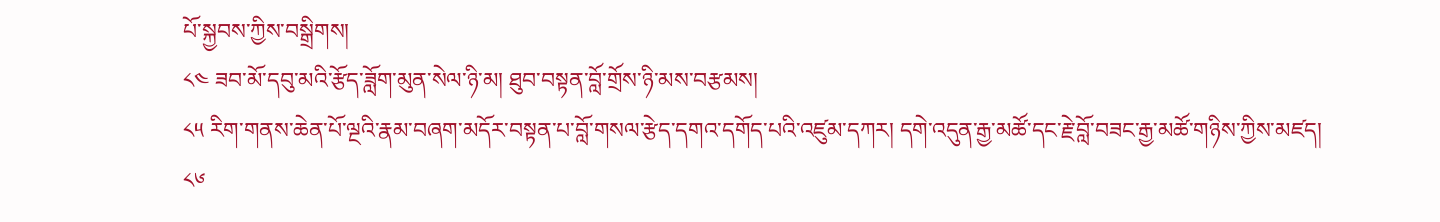པོ་སྐྱབས་ཀྱིས་བསྒྲིགས།
༨༤ ཟབ་མོ་དབུ་མའི་རྩོད་ཟློག་མུན་སེལ་ཉི་མ། ཐུབ་བསྟན་བློ་གྲོས་ཉི་མས་བརྩམས།
༨༥ རིག་གནས་ཆེན་པོ་ལྔའི་རྣམ་བཞག་མདོར་བསྟན་པ་བློ་གསལ་རྩེད་དགའ་དགོད་པའི་འཛུམ་དཀར། དགེ་འདུན་རྒྱ་མཚོ་དང་རྗེ་བློ་བཟང་རྒྱ་མཚོ་གཉིས་ཀྱིས་མཛད།
༨༦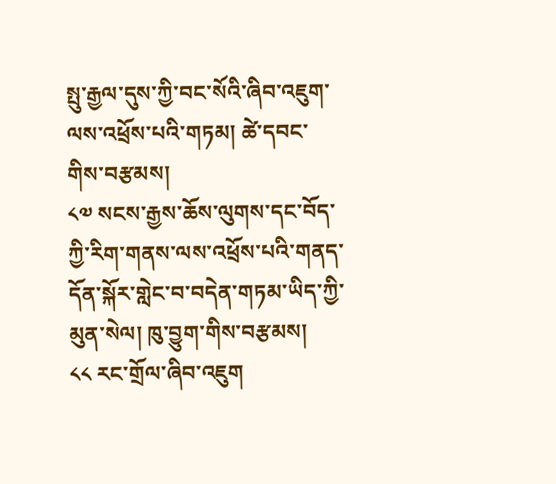སྤུ་རྒྱལ་དུས་ཀྱི་བང་སོའི་ཞིབ་འཇུག་ལས་འཕྲོས་པའི་གཏམ། ཚེ་དབང་གིས་བརྩམས།
༨༧ སངས་རྒྱས་ཆོས་ལུགས་དང་བོད་ཀྱི་རིག་གནས་ལས་འཕྲོས་པའི་གནད་དོན་སྐོར་གླེང་བ་བདེན་གཏམ་ཡིད་ཀྱི་མུན་སེལ། ཁུ་བྱུག་གིས་བརྩམས།
༨༨ རང་གྲོལ་ཞིབ་འཇུག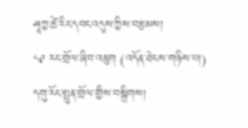ཤཱཀྱ་ཚེ་རིང་དབང་འདུས་ཀྱིས་བརྩམས།
༨༩ རང་གྲོལ་ཞིབ་འཇུག (འདོན་ཐེངས་གཉིས་པ།) དགུ་རོང་སྤུན་གྲོལ་གྱིས་བསྒྲིགས།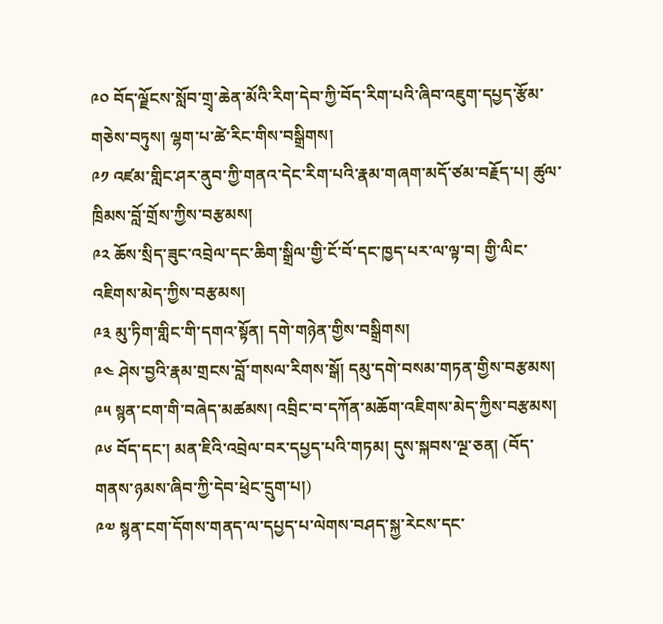༩༠ བོད་ལྗོངས་སློབ་གྲྭ་ཆེན་མོའི་རིག་དེབ་ཀྱི་བོད་རིག་པའི་ཞིབ་འཇུག་དཔྱད་རྩོམ་གཅེས་བཏུས། ལྷག་པ་ཚེ་རིང་གིས་བསྒྲིགས།
༩༡ འཛམ་གླིང་ཤར་ནུབ་ཀྱི་གནའ་དེང་རིག་པའི་རྣམ་གཞག་མདོ་ཙམ་བརྗོད་པ། ཚུལ་ཁྲིམས་བློ་གྲོས་ཀྱིས་བརྩམས།
༩༢ ཆོས་སྲིད་ཟུང་འབྲེལ་དང་ཆིག་སྒྲིལ་གྱི་ངོ་བོ་དང་ཁྱད་པར་ལ་ལྟ་བ། གྱི་ལིང་འཇིགས་མེད་ཀྱིས་བརྩམས།
༩༣ མུ་ཏིག་གླིང་གི་དགའ་སྟོན། དགེ་གཉེན་གྱིས་བསྒྲིགས།
༩༤ ཤེས་བྱའི་རྣམ་གྲངས་བློ་གསལ་རིགས་སྒོ། དམུ་དགེ་བསམ་གཏན་གྱིས་བརྩམས།
༩༥ སྙན་ངག་གི་བཞེད་མཚམས། འབྲིང་བ་དཀོན་མཆོག་འཇིགས་མེད་ཀྱིས་བརྩམས།
༩༦ བོད་དང་། མན་ཇིའི་འབྲེལ་བར་དཔྱད་པའི་གཏམ། དུས་སྐབས་ལྔ་ཅན། (བོད་གནས་ཉམས་ཞིབ་ཀྱི་དེབ་ཕྲེང་དྲུག་པ།)
༩༧ སྙན་ངག་དོགས་གནད་ལ་དཔྱད་པ་ལེགས་བཤད་སྐྱ་རེངས་དང་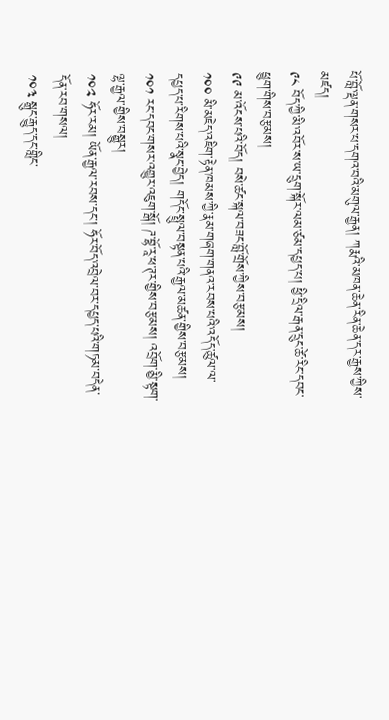པོ་བློ་ལྡན་གསར་པ་དགའ་བའི་མགུལ་རྒྱན། ཀརྨའི་མཁན་ཆེན་རིན་ཆེན་དར་རྒྱས་ཀྱིས་མཛད།
༩༨ བོད་ཀྱི་མི་འབོར་ས་ཡ་དྲུག་སྐོར་ལམ་ཙམ་དཔྱད་པ། ཕྱི་དྲིལ་རྒན་དྲུང་ཚེ་རིང་དབང་ཕྱུག་གིས་བརྩམས།
༩༩ མ་འོངས་པའི་བོད། བསེ་ཚང་སྐལ་བཟང་བློ་གྲོས་ཀྱིས་བརྩམས།
༡༠༠ མི་མཇེད་འཇིག་རྟེན་ཁམས་ཀྱི་རྣམ་གཞག་གནའ་རབས་པའི་འདོད་ཚུལ་ལ་དཔྱད་པ་རིགས་པའི་སྣང་བྱེད། གདོང་སྤྲུལ་བསྟན་པའི་རྒྱལ་མཚན་གྱིས་བརྩམས།
༡༠༡ རང་དབང་གསར་འགྱུར་འཇུག་སྒོ། ཌ་བྷོ་རཱ་ཕ་ཊར་གྱིས་བརྩམས། འབྲོག་མྱི་སྟག་ལྷ་རྒྱལ་གྱིས་བསྒྱུར།
༡༠༢ ཧོར་རམ། ཡོན་རྒྱལ་རབས་དང་། ཧོར་བོད་འབྲེལ་བར་དཔྱད་པའི་གཏམ་བདེན་དོན་རབ་གསལ།
༡༠༣ སྒྲུང་རྒྱུད་དང་གླིང་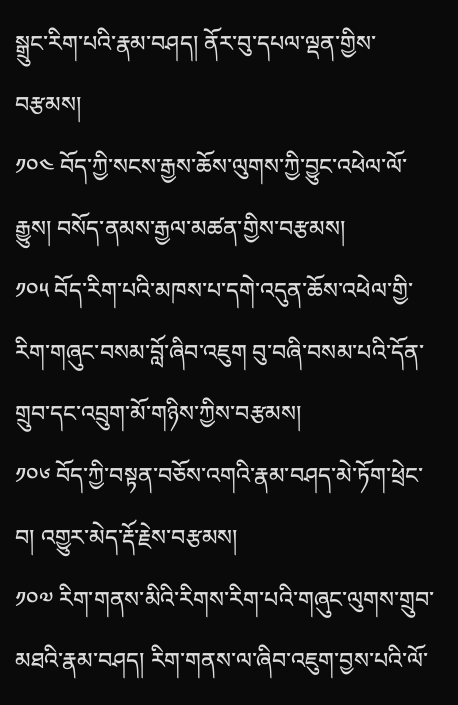སྒྲུང་རིག་པའི་རྣམ་བཤད། ནོར་བུ་དཔལ་ལྡན་གྱིས་བརྩམས།
༡༠༤ བོད་ཀྱི་སངས་རྒྱས་ཆོས་ལུགས་ཀྱི་བྱུང་འཕེལ་ལོ་རྒྱུས། བསོད་ནམས་རྒྱལ་མཚན་གྱིས་བརྩམས།
༡༠༥ བོད་རིག་པའི་མཁས་པ་དགེ་འདུན་ཆོས་འཕེལ་གྱི་རིག་གཞུང་བསམ་བློ་ཞིབ་འཇུག བུ་བཞི་བསམ་པའི་དོན་གྲུབ་དང་འབྲུག་མོ་གཉིས་ཀྱིས་བརྩམས།
༡༠༦ བོད་ཀྱི་བསྟན་བཅོས་འགའི་རྣམ་བཤད་མེ་ཏོག་ཕྲེང་བ། འགྱུར་མེད་རྡོ་རྗེས་བརྩམས།
༡༠༧ རིག་གནས་མིའི་རིགས་རིག་པའི་གཞུང་ལུགས་གྲུབ་མཐའི་རྣམ་བཤད། རིག་གནས་ལ་ཞིབ་འཇུག་བྱས་པའི་ལོ་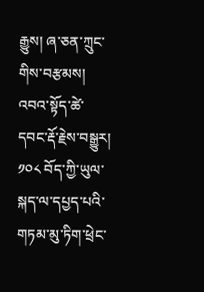རྒྱུས། ཞ་ཅན་ཀྲུང་གིས་བརྩམས། འབའ་སྟོད་ཚེ་དབང་རྡོ་རྗེས་བསྒྱུར།
༡༠༨ བོད་ཀྱི་ཡུལ་སྐད་ལ་དཔྱད་པའི་གཏམ་མུ་ཏིག་ཕྲེང་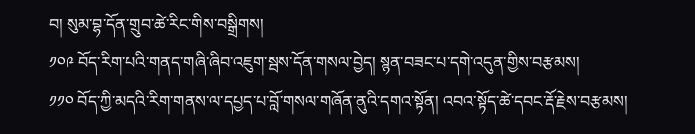བ། སུམ་བྷ་དོན་གྲུབ་ཚེ་རིང་གིས་བསྒྲིགས།
༡༠༩ བོད་རིག་པའི་གནད་གཞི་ཞིབ་འཇུག་སྦས་དོན་གསལ་བྱེད། སྙན་བཟང་པ་དགེ་འདུན་གྱིས་བརྩམས།
༡༡༠ བོད་ཀྱི་མདའི་རིག་གནས་ལ་དཔྱད་པ་བློ་གསལ་གཞོན་ནུའི་དགའ་སྟོན། འབའ་སྟོད་ཚེ་དབང་རྡོ་རྗེས་བརྩམས།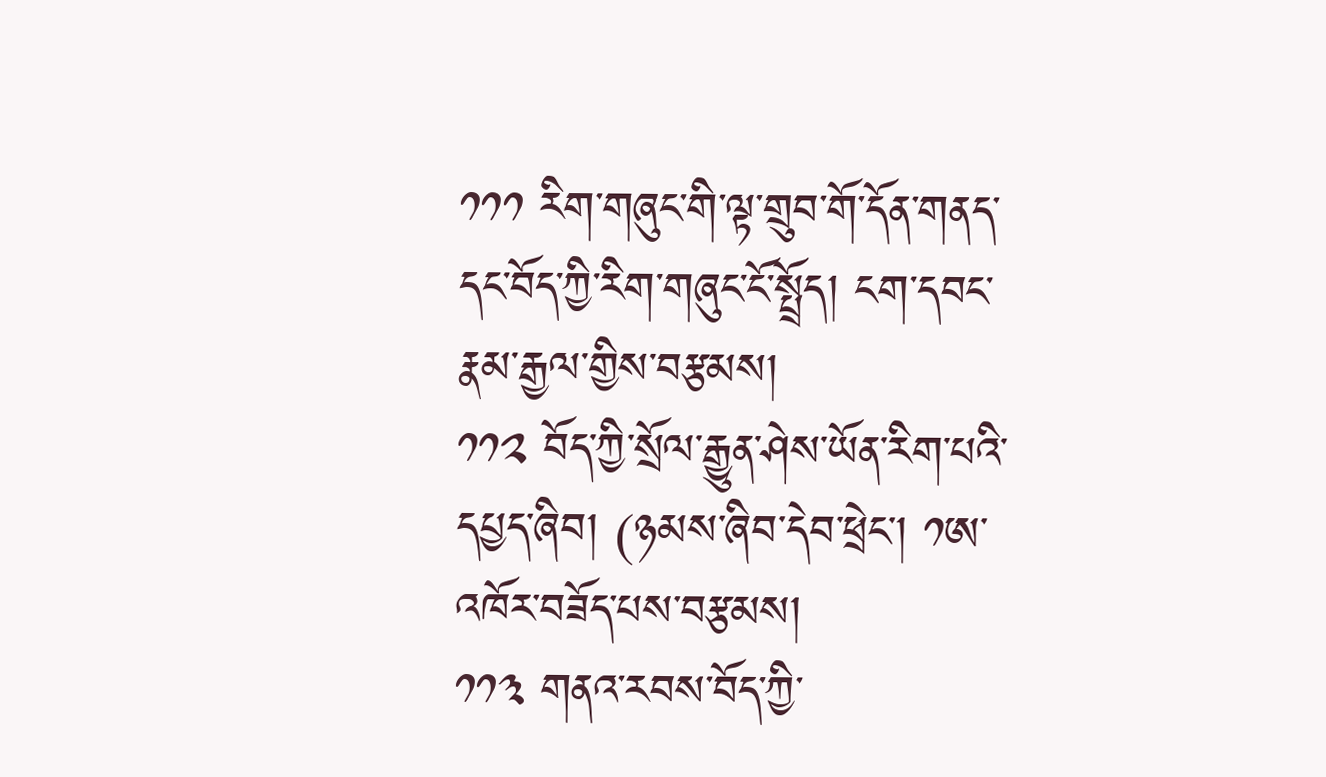༡༡༡ རིག་གཞུང་གི་ལྟ་གྲུབ་གོ་དོན་གནད་དང་བོད་ཀྱི་རིག་གཞུང་ངོ་སྤྲོད། ངག་དབང་རྣམ་རྒྱལ་གྱིས་བརྩམས།
༡༡༢ བོད་ཀྱི་སྲོལ་རྒྱུན་ཤེས་ཡོན་རིག་པའི་དཔྱད་ཞིབ། (ཉམས་ཞིབ་དེབ་ཕྲེང་། ༡ཨ་འཁོར་བཟོད་པས་བརྩམས།
༡༡༣ གནའ་རབས་བོད་ཀྱི་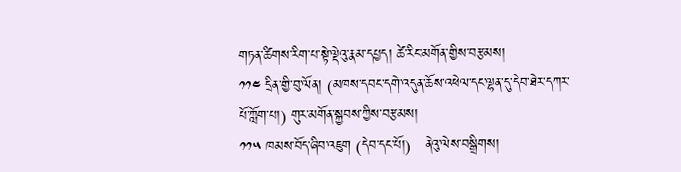གཏན་ཚིགས་རིག་པ་སྟེ་ལྡེའུ་རྣམ་དཔྱད། ཚེ་རིང་མགོན་གྱིས་བརྩམས།
༡༡༤ དྲིན་གྱི་བུ་ལོན། (མཁས་དབང་དགེ་འདུན་ཆོས་འཕེལ་དང་ལྷན་དུ་དེབ་ཐེར་དཀར་པོ་ཀློག་པ།) གུར་མགོན་སྐྱབས་ཀྱིས་བརྩམས།
༡༡༥ ཁམས་བོད་ཞིབ་འཇུག (དེབ་དང་པོ།)   ནེའུ་ལེས་བསྒྲིགས།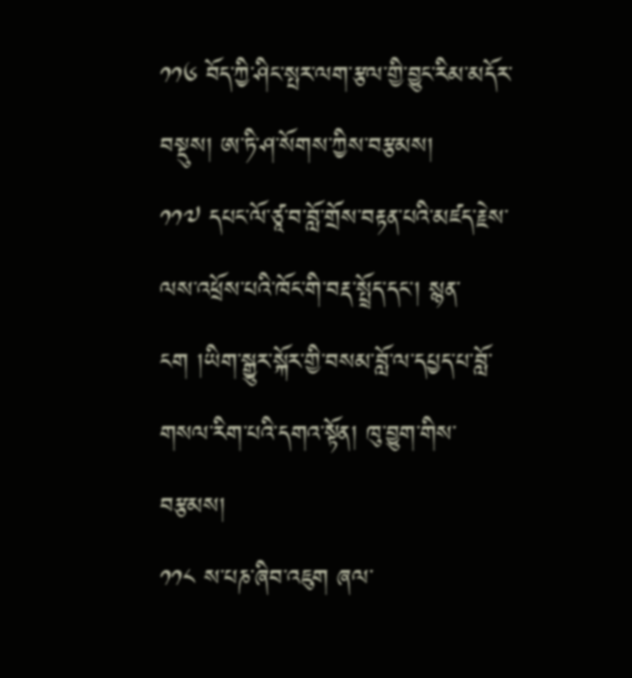༡༡༦ བོད་ཀྱི་ཤིང་སྤར་ལག་རྩལ་གྱི་བྱུང་རིམ་མདོར་བསྡུས། ཨ་ཏི་ཤ་སོགས་ཀྱིས་བརྩམས།
༡༡༧ དཔང་ལོ་ཙཱ་བ་བློ་གྲོས་བརྟན་པའི་མཛད་རྗེས་ལས་འཕྲོས་པའི་ཁོང་གི་བརྡ་སྤྲོད་དང་། སྙན་ངག །ཡིག་སྒྱུར་སྐོར་གྱི་བསམ་བློ་ལ་དཔྱད་པ་བློ་གསལ་རིག་པའི་དགའ་སྟོན། ཁུ་བྱུག་གིས་བརྩམས།
༡༡༨ ས་པཎ་ཞིབ་འཇུག ཞལ་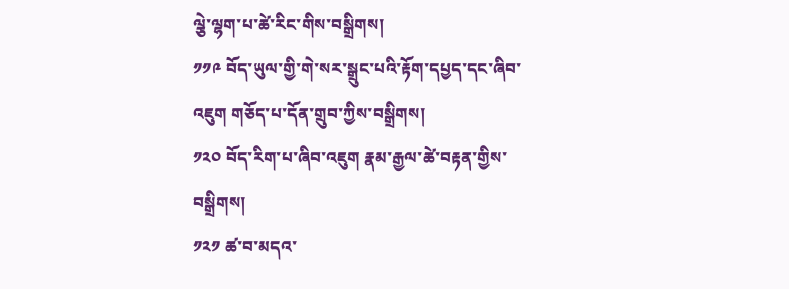ལྕེ་ལྷག་པ་ཚེ་རིང་གིས་བསྒྲིགས།
༡༡༩ བོད་ཡུལ་གྱི་གེ་སར་སྒྲུང་པའི་རྟོག་དཔྱད་དང་ཞིབ་འཇུག གཅོད་པ་དོན་གྲུབ་ཀྱིས་བསྒྲིགས།
༡༢༠ བོད་རིག་པ་ཞིབ་འཇུག རྣམ་རྒྱལ་ཚེ་བརྟན་གྱིས་བསྒྲིགས།
༡༢༡ ཚ་བ་མདའ་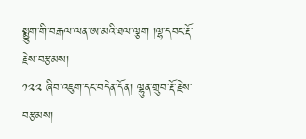སྨྱུག་གི་བརྒལ་ལན་ཨ་མའི་ཐལ་ལྕག །ལྷ་དབང་རྡོ་རྗེས་བརྩམས།
༡༢༢ ཞིབ་འཇུག་དང་བདེན་དོན། ལྷུན་གྲུབ་རྡོ་རྗེས་བརྩམས།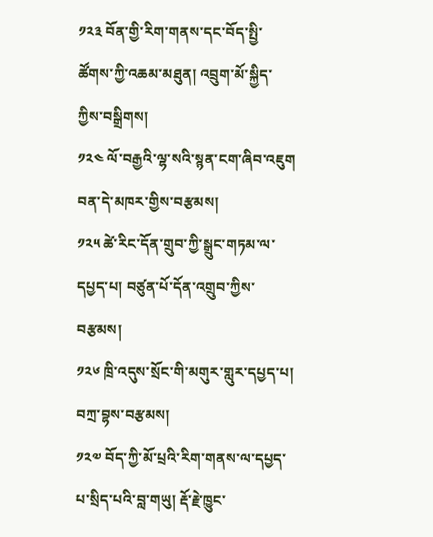༡༢༣ བོན་གྱི་རིག་གནས་དང་བོད་སྤྱི་ཚོགས་ཀྱི་འཆམ་མཐུན། འབྲུག་མོ་སྐྱིད་ཀྱིས་བསྒྲིགས།
༡༢༤ ལོ་བརྒྱའི་ལྷ་སའི་སྙན་ངག་ཞིབ་འཇུག བན་དེ་མཁར་གྱིས་བརྩམས།
༡༢༥ ཚེ་རིང་དོན་གྲུབ་ཀྱི་སྒྲུང་གཏམ་ལ་དཔྱད་པ། བཙུན་པོ་དོན་འགྲུབ་ཀྱིས་བརྩམས།
༡༢༦ ཁྲི་འདུས་སྲོང་གི་མགུར་གླུར་དཔྱད་པ། བཀྲ་བྷས་བརྩམས།
༡༢༧ བོད་ཀྱི་མོ་པྲའི་རིག་གནས་ལ་དཔྱད་པ་སྲིད་པའི་བླ་གཡུ། རྡོ་རྗེ་ཁྱུང་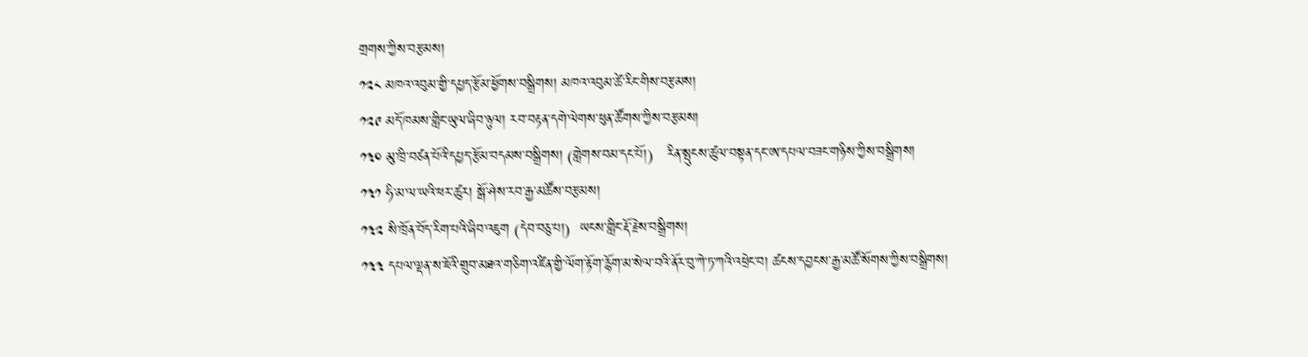གྲགས་ཀྱིས་བརྩམས།
༡༢༨ མཁའ་འབུམ་གྱི་དཔྱད་རྩོམ་ཕྱོགས་བསྒྲིགས། མཁའ་འབུམ་ཚེ་རིང་གིས་བརྩམས།
༡༢༩ མདོ་ཁམས་གླིང་ཡུལ་ཞིབ་ཉུལ། རབ་བརྟན་དགེ་ལེགས་ཕུན་ཚོགས་ཀྱིས་བརྩམས།
༡༣༠ མུ་ཁྲི་བཙན་པོའི་དཔྱད་རྩོམ་བདམས་བསྒྲིགས། (གླེགས་བམ་དང་པོ།)   རིན་སྤུངས་ཚུལ་བསྟན་དང་ཨ་དཔལ་བཟང་གཉིས་ཀྱིས་བསྒྲིགས།
༡༣༡ ཧི་མ་ལ་ཡའི་ཕར་ཚུར། སྒོ་ཤེས་རབ་རྒྱ་མཚོས་བརྩམས།
༡༣༢ སི་ཁྲོན་བོད་རིག་པའི་ཞིབ་འཇུག (དེབ་བཅུ་པ།)  ཡངས་གླིང་རྡོ་རྗེས་བསྒྲིགས།
༡༣༣ དཔལ་ལྡན་ས་ཇོའི་གྲུབ་མཐའ་གཅིག་འཛིན་གྱི་ལོག་རྟོག་རྙོག་མ་སེལ་བའི་ནོར་བུ་ཀེ་ཏ་ཀའི་འཕྲེང་བ། ཚངས་དབྱངས་རྒྱ་མཚོ་སོགས་ཀྱིས་བསྒྲིགས།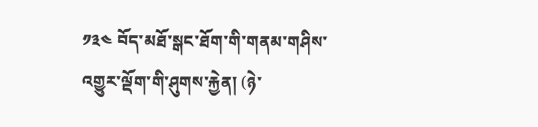༡༣༤ བོད་མཐོ་སྒང་ཐོག་གི་གནམ་གཤིས་འགྱུར་ལྡོག་གི་ཤུགས་རྐྱེན། (ཉེ་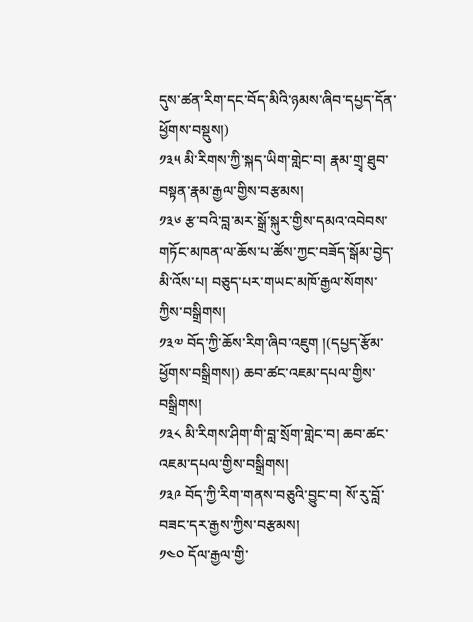དུས་ཚན་རིག་དང་བོད་མིའི་ཉམས་ཞིབ་དཔྱད་དོན་ཕྱོགས་བསྡུས།)
༡༣༥ མི་རིགས་ཀྱི་སྐད་ཡིག་གླེང་བ། རྣམ་གྲྭ་ཐུབ་བསྟན་རྣམ་རྒྱལ་གྱིས་བརྩམས།
༡༣༦ རྩ་བའི་བླ་མར་སྒྲོ་སྐུར་གྱིས་དམའ་འབེབས་གཏོང་མཁན་ལ་ཆོས་པ་ཚོས་ཀྱང་བཟོད་སྒོམ་བྱེད་མི་འོས་པ། བཅུད་པར་གཡང་མཁོ་རྒྱལ་སོགས་ཀྱིས་བསྒྲིགས།
༡༣༧ བོད་ཀྱི་ཆོས་རིག་ཞིབ་འཇུག །(དཔྱད་རྩོམ་ཕྱོགས་བསྒྲིགས།) ཆབ་ཚང་འཇམ་དཔལ་གྱིས་བསྒྲིགས།
༡༣༨ མི་རིགས་ཤིག་གི་བླ་སྲོག་གླེང་བ། ཆབ་ཚང་འཇམ་དཔལ་གྱིས་བསྒྲིགས།
༡༣༩ བོད་ཀྱི་རིག་གནས་བཅུའི་བྱུང་བ། སོ་རུ་བློ་བཟང་དར་རྒྱས་ཀྱིས་བརྩམས།
༡༤༠ དོལ་རྒྱལ་གྱི་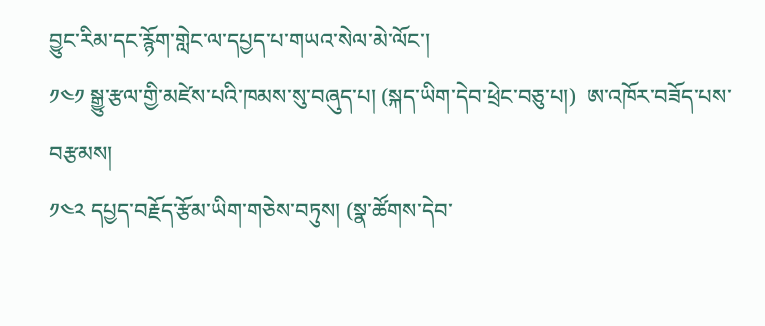བྱུང་རིམ་དང་རྙོག་གླེང་ལ་དཔྱད་པ་གཡའ་སེལ་མེ་ལོང་།
༡༤༡ སྒྱུ་རྩལ་གྱི་མཛེས་པའི་ཁམས་སུ་བཞུད་པ། (སྐད་ཡིག་དེབ་ཕྲེང་བཅུ་པ།)  ཨ་འཁོར་བཟོད་པས་བརྩམས།
༡༤༢ དཔྱད་བརྗོད་རྩོམ་ཡིག་གཅེས་བཏུས། (སྣ་ཚོགས་དེབ་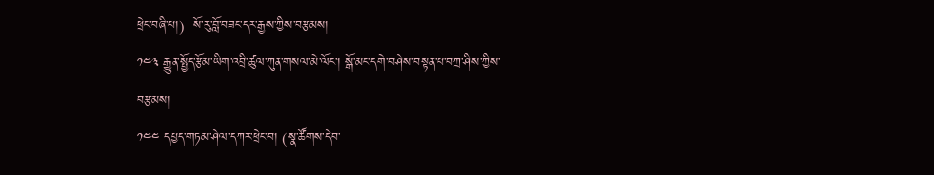ཕྲེང་བཞི་པ།)  སོ་རུ་བློ་བཟང་དར་རྒྱས་ཀྱིས་བརྩམས།
༡༤༣ རྒྱུན་སྤྱོད་རྩོམ་ཡིག་འབྲི་ཚུལ་ཀུན་གསལ་མེ་ལོང་། སྒོ་མང་དགེ་བཤེས་བསྟན་པ་བཀྲ་ཤིས་ཀྱིས་བརྩམས།
༡༤༤ དཔྱད་གཏམ་ཤེལ་དཀར་ཕྲེང་བ། (སྣ་ཚོགས་དེབ་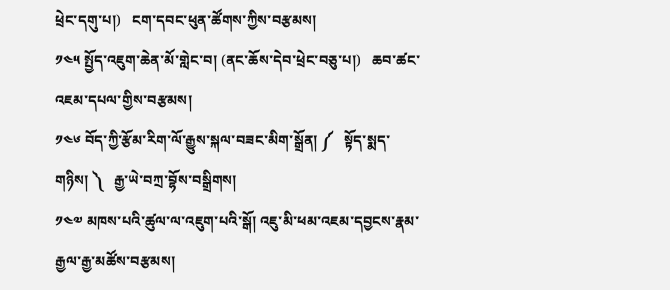ཕྲེང་དགུ་པ།)   ངག་དབང་ཕུན་ཚོགས་ཀྱིས་བརྩམས།
༡༤༥ སྤྱོད་འཇུག་ཆེན་མོ་གླེང་བ། (ནང་ཆོས་དེབ་ཕྲེང་བཅུ་པ།)   ཆབ་ཚང་འཇམ་དཔལ་གྱིས་བརྩམས།
༡༤༦ བོད་ཀྱི་རྩོམ་རིག་ལོ་རྒྱུས་སྐལ་བཟང་མིག་སྒྲོན། ༼   སྟོད་སྨད་གཉིས། ༽   རྒྱ་ཡེ་བཀྲ་བྷོས་བསྒྲིགས།
༡༤༧ མཁས་པའི་ཚུལ་ལ་འཇུག་པའི་སྒོ། འཇུ་མི་ཕམ་འཇམ་དབྱངས་རྣམ་རྒྱལ་རྒྱ་མཚོས་བརྩམས།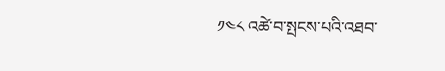༡༤༨ འཚེ་བ་སྤངས་པའི་འཐབ་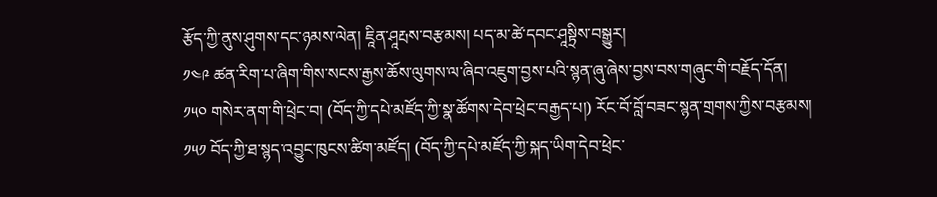རྩོད་ཀྱི་ནུས་ཤུགས་དང་ཉམས་ལེན། ཇཱིན་ཤཱརྤས་བརྩམས། པད་མ་ཚེ་དབང་ཤཱསྟྲིས་བསྒྱུར།
༡༤༩ ཚན་རིག་པ་ཞིག་གིས་སངས་རྒྱས་ཆོས་ལུགས་ལ་ཞིབ་འཇུག་བྱས་པའི་སྙན་ཞུ་ཞེས་བྱས་བས་གཞུང་གི་བརྗོད་དོན།
༡༥༠ གསེར་ནག་གི་ཕྲེང་བ། (བོད་ཀྱི་དཔེ་མཛོད་ཀྱི་སྣ་ཚོགས་དེབ་ཕྲེང་བརྒྱད་པ།) རོང་བོ་བློ་བཟང་སྙན་གྲགས་ཀྱིས་བརྩམས།
༡༥༡ བོད་ཀྱི་ཐ་སྙད་འབྱུང་ཁུངས་ཚིག་མཛོད། (བོད་ཀྱི་དཔེ་མཛོད་ཀྱི་སྐད་ཡིག་དེབ་ཕྲེང་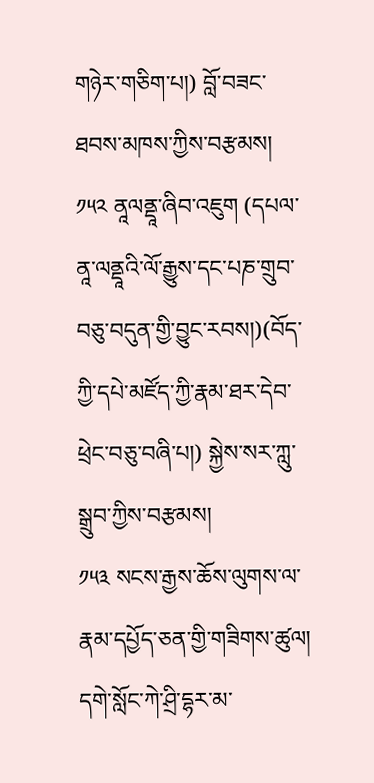གཉེར་གཅིག་པ།) བློ་བཟང་ཐབས་མཁས་ཀྱིས་བརྩམས།
༡༥༢ ནཱལནྡཱ་ཞིབ་འཇུག (དཔལ་ནཱ་ལནྡཱའི་ལོ་རྒྱུས་དང་པཎ་གྲུབ་བཅུ་བདུན་གྱི་བྱུང་རབས།)(བོད་ཀྱི་དཔེ་མཛོད་ཀྱི་རྣམ་ཐར་དེབ་ཕྲེང་བཅུ་བཞི་པ།) སྐྱེས་སར་ཀླུ་སྒྲུབ་ཀྱིས་བརྩམས།
༡༥༣ སངས་རྒྱས་ཆོས་ལུགས་ལ་རྣམ་དཔྱོད་ཅན་གྱི་གཟིགས་ཚུལ། དགེ་སློང་ཀེ་ཤྲི་དྷར་མ་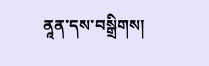ནཱན་དས་བསྒྲིགས།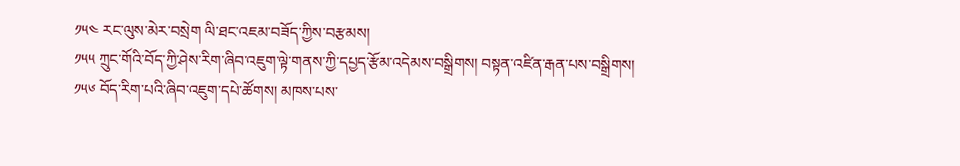༡༥༤ རང་ལུས་མེར་བསྲེག ལི་ཐང་འཇམ་བཟོད་ཀྱིས་བརྩམས།
༡༥༥ ཀྲུང་གོའི་བོད་ཀྱི་ཤེས་རིག་ཞིབ་འཇུག་ལྟེ་གནས་ཀྱི་དཔྱད་རྩོམ་འདེམས་བསྒྲིགས། བསྟན་འཛིན་རྒན་པས་བསྒྲིགས།
༡༥༦ བོད་རིག་པའི་ཞིབ་འཇུག་དཔེ་ཚོགས། མཁས་པས་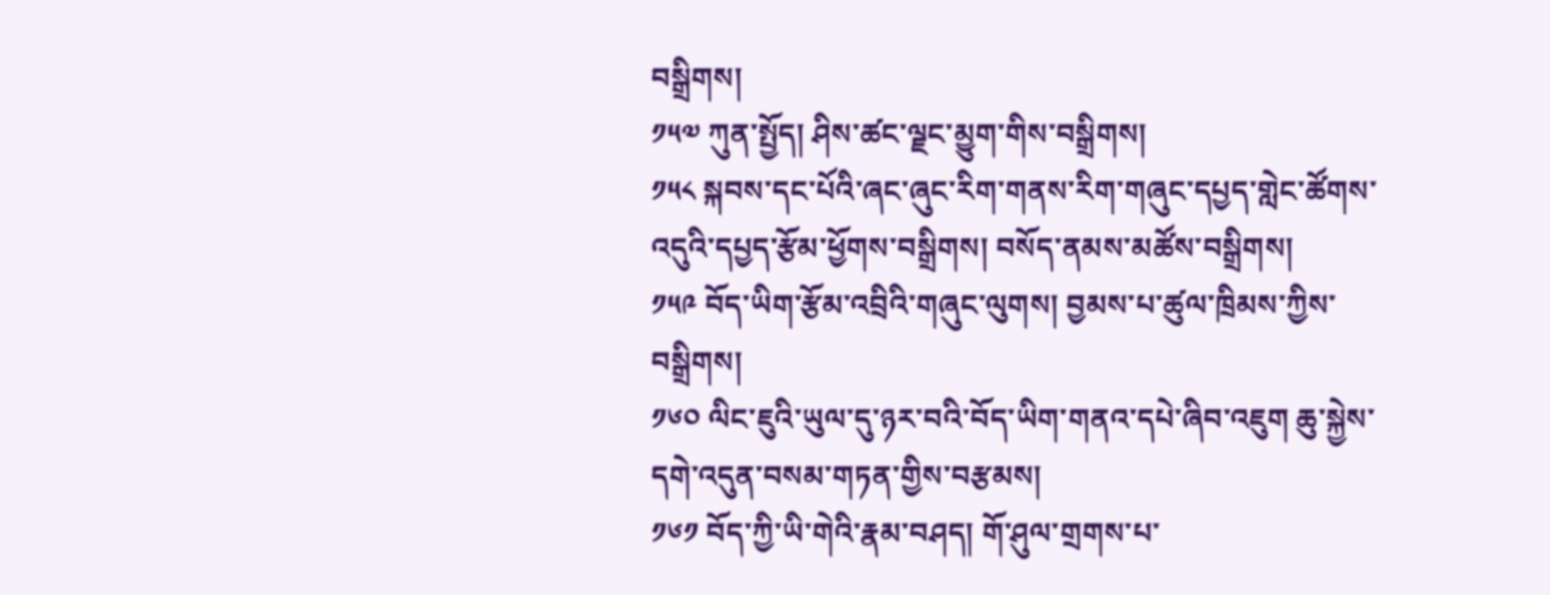བསྒྲིགས།
༡༥༧ ཀུན་སྤྱོད། ཤིས་ཚང་ལྗང་མྱུག་གིས་བསྒྲིགས།
༡༥༨ སྐབས་དང་པོའི་ཞང་ཞུང་རིག་གནས་རིག་གཞུང་དཔྱད་གླེང་ཚོགས་འདུའི་དཔྱད་རྩོམ་ཕྱོགས་བསྒྲིགས། བསོད་ནམས་མཚོས་བསྒྲིགས།
༡༥༩ བོད་ཡིག་རྩོམ་འབྲིའི་གཞུང་ལུགས། བྱམས་པ་ཚུལ་ཁྲིམས་ཀྱིས་བསྒྲིགས།
༡༦༠ ལིང་ཇུའི་ཡུལ་དུ་ཉར་བའི་བོད་ཡིག་གནའ་དཔེ་ཞིབ་འཇུག ཆུ་སྐྱེས་དགེ་འདུན་བསམ་གཏན་གྱིས་བརྩམས།
༡༦༡ བོད་ཀྱི་ཡི་གེའི་རྣམ་བཤད། གོ་ཤུལ་གྲགས་པ་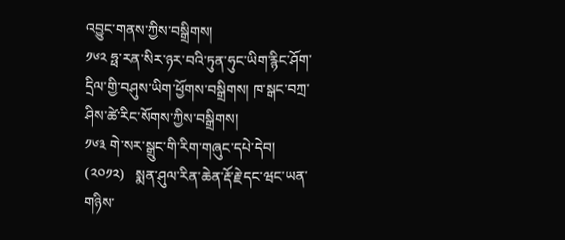འབྱུང་གནས་ཀྱིས་བསྒྲིགས།
༡༦༢ ཧྥ་རན་སིར་ཉར་བའི་ཏུན་ཧུང་ཡིག་རྙིང་ཤོག་དྲིལ་གྱི་བཤུས་ཡིག་ཕྱོགས་བསྒྲིགས། ཁ་སྒང་བཀྲ་ཤིས་ཚེ་རིང་སོགས་ཀྱིས་བསྒྲིགས།
༡༦༣ གེ་སར་སྒྲུང་གི་རིག་གཞུང་དཔེ་དེབ། (༢༠༡༢)   སྨན་ཤུལ་རིན་ཆེན་རྡོ་རྗེ་དང་ཝང་ཡན་གཉིས་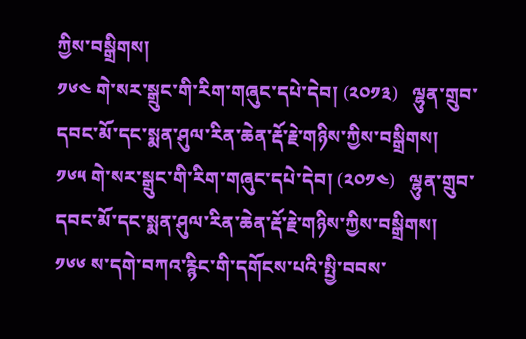ཀྱིས་བསྒྲིགས།
༡༦༤ གེ་སར་སྒྲུང་གི་རིག་གཞུང་དཔེ་དེབ། (༢༠༡༣)   ལྷུན་གྲུབ་དབང་མོ་དང་སྨན་ཤུལ་རིན་ཆེན་རྡོ་རྗེ་གཉིས་ཀྱིས་བསྒྲིགས།
༡༦༥ གེ་སར་སྒྲུང་གི་རིག་གཞུང་དཔེ་དེབ། (༢༠༡༤)   ལྷུན་གྲུབ་དབང་མོ་དང་སྨན་ཤུལ་རིན་ཆེན་རྡོ་རྗེ་གཉིས་ཀྱིས་བསྒྲིགས།
༡༦༦ ས་དགེ་བཀའ་རྙིང་གི་དགོངས་པའི་སྤྱི་བབས་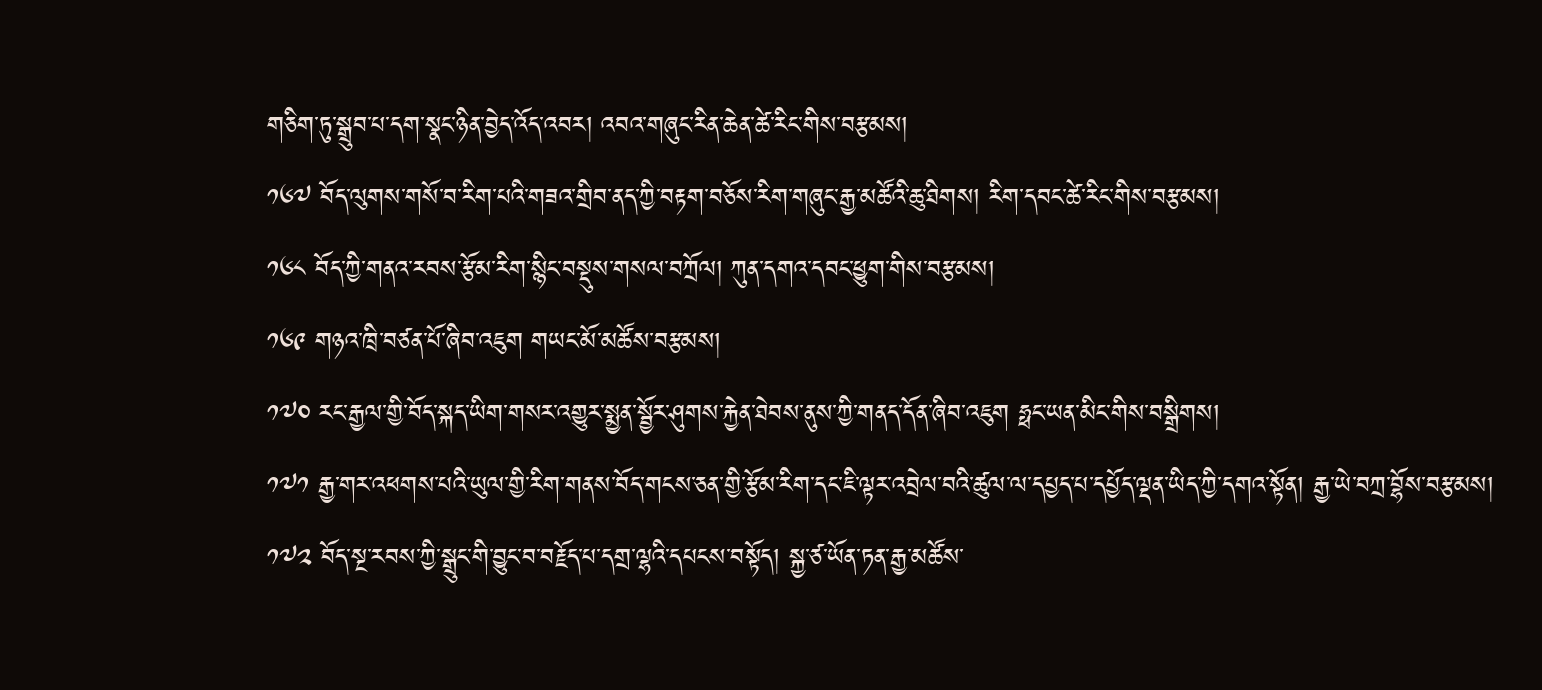གཅིག་ཏུ་སྒྲུབ་པ་དག་སྣང་ཉིན་བྱེད་འོད་འབར། འབའ་གཞུང་རིན་ཆེན་ཚེ་རིང་གིས་བརྩམས།
༡༦༧ བོད་ལུགས་གསོ་བ་རིག་པའི་གཟའ་གྲིབ་ནད་ཀྱི་བརྟག་བཅོས་རིག་གཞུང་རྒྱ་མཚོའི་ཆུ་ཐིགས། རིག་དབང་ཚེ་རིང་གིས་བརྩམས།
༡༦༨ བོད་ཀྱི་གནའ་རབས་རྩོམ་རིག་སྙིང་བསྡུས་གསལ་བཀྲོལ། ཀུན་དགའ་དབང་ཕྱུག་གིས་བརྩམས།
༡༦༩ གཉའ་ཁྲི་བཙན་པོ་ཞིབ་འཇུག གཡང་མོ་མཚོས་བརྩམས།
༡༧༠ རང་རྒྱལ་གྱི་བོད་སྐད་ཡིག་གསར་འགྱུར་སྨྱན་སྦྱོར་ཤུགས་རྐྱེན་ཐེབས་ནུས་ཀྱི་གནད་དོན་ཞིབ་འཇུག ཧྥང་ཡན་མིང་གིས་བསྒྲིགས།
༡༧༡ རྒྱ་གར་འཕགས་པའི་ཡུལ་གྱི་རིག་གནས་བོད་གངས་ཅན་གྱི་རྩོམ་རིག་དང་ཇི་ལྟར་འབྲེལ་བའི་ཚུལ་ལ་དཔྱད་པ་དཔྱོད་ལྡན་ཡིད་ཀྱི་དགའ་སྟོན། རྒྱ་ཡེ་བཀྲ་བྷོས་བརྩམས།
༡༧༢ བོད་སྔ་རབས་ཀྱི་སྒྲུང་གི་བྱུང་བ་བརྗོད་པ་དགྲ་ལྷའི་དཔངས་བསྟོད། སྐྱ་ཙ་ཡོན་ཏན་རྒྱ་མཚོས་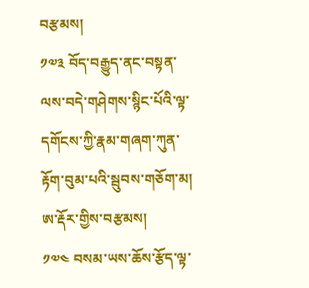བརྩམས།
༡༧༣ བོད་བརྒྱུད་ནང་བསྟན་ལས་བདེ་གཤེགས་སྙིང་པོའི་ལྟ་དགོངས་ཀྱི་རྣམ་གཞག་ཀུན་རྟོག་བུམ་པའི་སྦུབས་གཅོག་མ། ཨ་རྡོར་གྱིས་བརྩམས།
༡༧༤ བསམ་ཡས་ཆོས་རྩོད་ལྟ་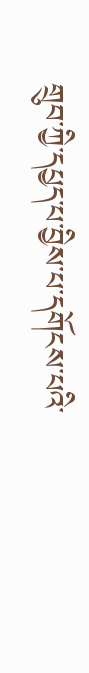གྲུབ་ཀྱི་དཔྱད་པ་བྱིས་པ་དགོངས་པའི་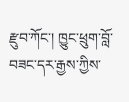རྫུབ་ཀོང་། ཁྱུང་ཕྲུག་བློ་བཟང་དར་རྒྱས་ཀྱིས་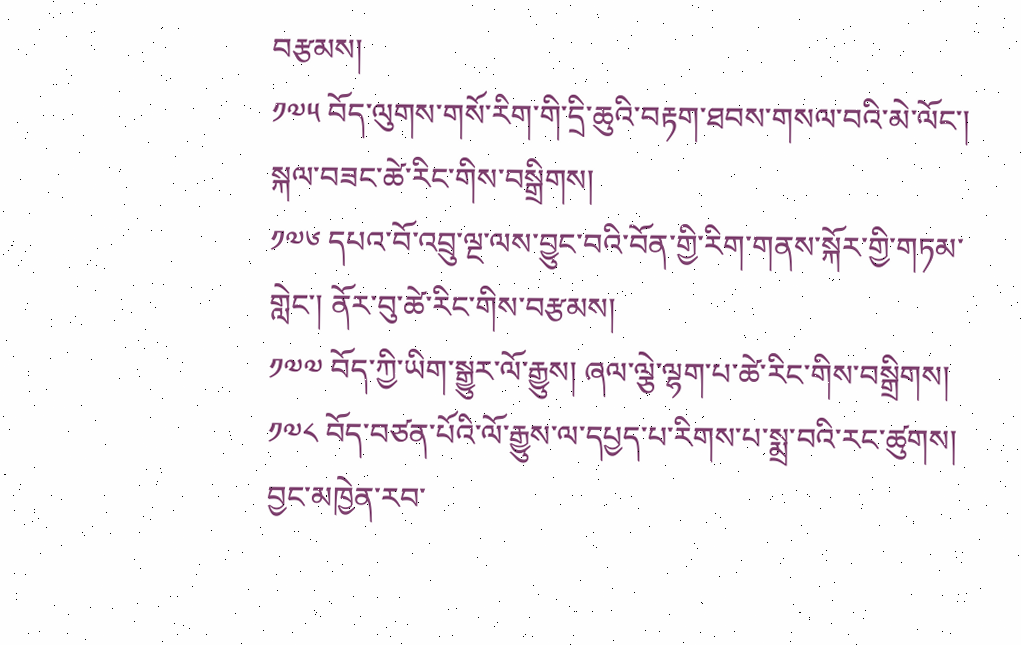བརྩམས།
༡༧༥ བོད་ལུགས་གསོ་རིག་གི་དྲི་ཆུའི་བརྟག་ཐབས་གསལ་བའི་མེ་ལོང་། སྐལ་བཟང་ཚེ་རིང་གིས་བསྒྲིགས།
༡༧༦ དཔའ་བོ་འབྲུ་ལྔ་ལས་བྱུང་བའི་བོན་གྱི་རིག་གནས་སྐོར་གྱི་གཏམ་གླེང་། ནོར་བུ་ཚེ་རིང་གིས་བརྩམས།
༡༧༧ བོད་ཀྱི་ཡིག་སྒྱུར་ལོ་རྒྱུས། ཞལ་ལྕེ་ལྷག་པ་ཚེ་རིང་གིས་བསྒྲིགས།
༡༧༨ བོད་བཙན་པོའི་ལོ་རྒྱུས་ལ་དཔྱད་པ་རིགས་པ་སྨྲ་བའི་རང་ཚུགས། བྱང་མཁྱེན་རབ་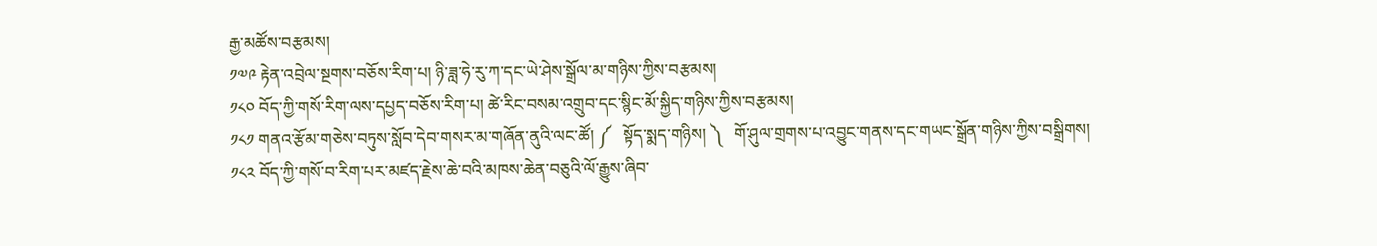རྒྱ་མཚོས་བརྩམས།
༡༧༩ རྟེན་འབྲེལ་སྔགས་བཅོས་རིག་པ། ཉི་ཟླ་ཧེ་རུ་ཀ་དང་ཡེ་ཤེས་སྒྲོལ་མ་གཉིས་ཀྱིས་བརྩམས།
༡༨༠ བོད་ཀྱི་གསོ་རིག་ལས་དཔྱད་བཅོས་རིག་པ། ཚེ་རིང་བསམ་འགྲུབ་དང་སྙིང་མོ་སྐྱིད་གཉིས་ཀྱིས་བརྩམས།
༡༨༡ གནའ་རྩོམ་གཅེས་བཏུས་སློབ་དེབ་གསར་མ་གཞོན་ནུའི་ལང་ཚོ། ༼   སྟོད་སྨད་གཉིས། ༽   གོ་ཤུལ་གྲགས་པ་འབྱུང་གནས་དང་གཡང་སྒྲོན་གཉིས་ཀྱིས་བསྒྲིགས།
༡༨༢ བོད་ཀྱི་གསོ་བ་རིག་པར་མཛད་རྗེས་ཆེ་བའི་མཁས་ཆེན་བཅུའི་ལོ་རྒྱུས་ཞིབ་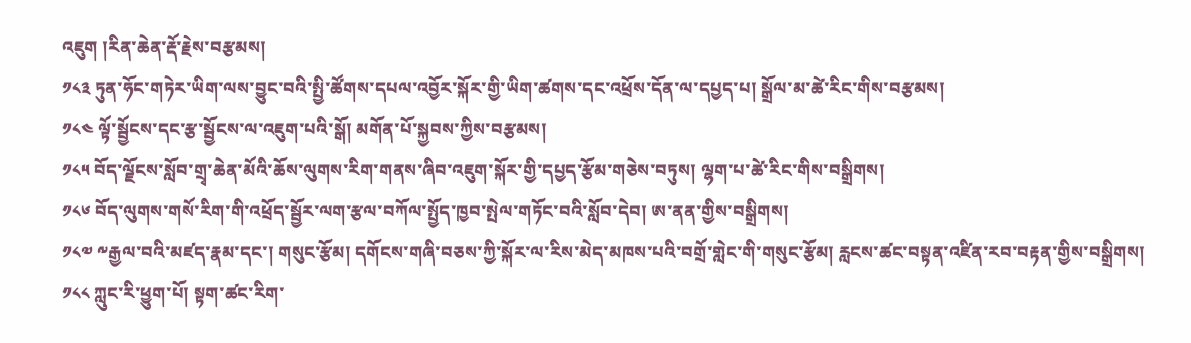འཇུག །རིན་ཆེན་རྡོ་རྗེས་བརྩམས།
༡༨༣ ཏུན་ཧོང་གཏེར་ཡིག་ལས་བྱུང་བའི་སྤྱི་ཚོགས་དཔལ་འབྱོར་སྐོར་གྱི་ཡིག་ཚགས་དང་འཕྲོས་དོན་ལ་དཔྱད་པ། སྒྲོལ་མ་ཚེ་རིང་གིས་བརྩམས།
༡༨༤ ལྟོ་སྦྱོངས་དང་རྩ་སྦྱོངས་ལ་འཇུག་པའི་སྒོ། མགོན་པོ་སྐྱབས་ཀྱིས་བརྩམས།
༡༨༥ བོད་ལྗོངས་སློབ་གྲྭ་ཆེན་མོའི་ཆོས་ལུགས་རིག་གནས་ཞིབ་འཇུག་སྐོར་གྱི་དཔྱད་རྩོམ་གཅེས་བཏུས། ལྷག་པ་ཚེ་རིང་གིས་བསྒྲིགས།
༡༨༦ བོད་ལུགས་གསོ་རིག་གི་འཕྲོད་སྦྱོར་ལག་རྩལ་བཀོལ་སྤྱོད་ཁྱབ་སྤེལ་གཏོང་བའི་སློབ་དེབ། ཨ་ནན་གྱིས་བསྒྲིགས།
༡༨༧ ༸རྒྱལ་བའི་མཛད་རྣམ་དང་། གསུང་རྩོམ། དགོངས་གཞི་བཅས་ཀྱི་སྐོར་ལ་རིས་མེད་མཁས་པའི་བགྲོ་གླེང་གི་གསུང་རྩོམ། རླངས་ཚང་བསྟན་འཛིན་རབ་བརྟན་གྱིས་བསྒྲིགས།
༡༨༨ ཀླུང་རི་ཕྱུག་པོ། སྟག་ཚང་རིག་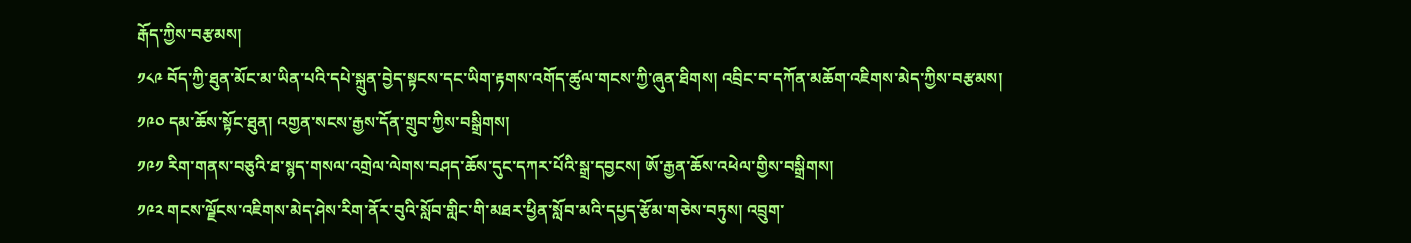རྒོད་ཀྱིས་བརྩམས།
༡༨༩ བོད་ཀྱི་ཐུན་མོང་མ་ཡིན་པའི་དཔེ་སྐྲུན་བྱེད་སྟངས་དང་ཡིག་རྟགས་འགོད་ཚུལ་གངས་ཀྱི་ཞུན་ཐིགས། འབྲིང་བ་དཀོན་མཆོག་འཇིགས་མེད་ཀྱིས་བརྩམས།
༡༩༠ དམ་ཆོས་སྟོང་ཐུན། འགྱན་སངས་རྒྱས་དོན་གྲུབ་ཀྱིས་བསྒྲིགས།
༡༩༡ རིག་གནས་བཅུའི་ཐ་སྙད་གསལ་འགྲེལ་ལེགས་བཤད་ཆོས་དུང་དཀར་པོའི་སྒྲ་དབྱངས། ཨོ་རྒྱན་ཆོས་འཕེལ་གྱིས་བསྒྲིགས།
༡༩༢ གངས་ལྗོངས་འཇིགས་མེད་ཤེས་རིག་ནོར་བུའི་སློབ་གླིང་གི་མཐར་ཕྱིན་སློབ་མའི་དཔྱད་རྩོམ་གཅེས་བཏུས། འབྲུག་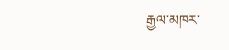རྒྱལ་མཁར་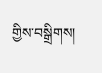གྱིས་བསྒྲིགས།